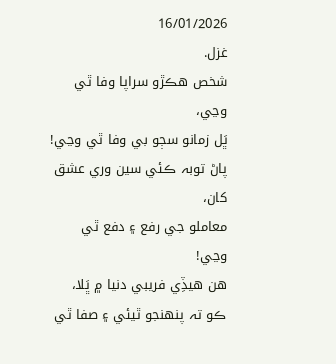16/01/2026
غزل.
شخص هڪڙو سراپا وفا ٿي وڃي،
ڀَل زمانو سڄو بي وفا ٿي وڃي!
پاڻ توبہ ڪئي سين وري عشق کان،
معاملو جي رفع ۽ دفع ٿي وڃي!
هن هيڏِي فريبي دنيا ۾ ڀَلا،
ڪو تہ پنهنجو ٿيئي ۽ صفا ٿي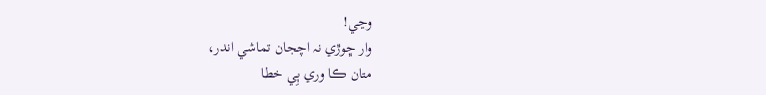وڃي!
وار ڇوڙي نہ اچجان تماشي اندر،
متان ڪا وري ٻِي خطا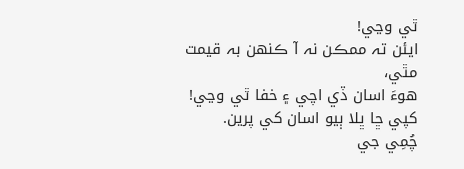ٿي وڃي!
ايئن تہ ممڪن نہ آ ڪنهن بہ قيمت مٿي،
هوءَ اسان ڏي اچي ۽ خفا ٿي وڃي!
کپي ڇا ڀلا ٻيو اسان کي پرين.
چُمِي جي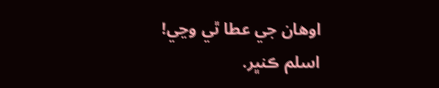اوهان جي عطا ٿي وڃي!
اسلم ڪنڀر.